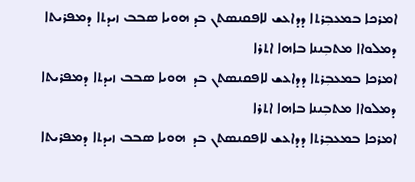ܐܡܪܟܐ ܒܡܥܒܼܪܬܐ ܕܕܐܥܫ ܠܐܦܩܢܣܬܢ ܒܕ ܗܘܝܐ ܣܒܒ ܙܝܕܬܐ ܕܡܦܪܝܬܐ ܕܡܠܘܐܐ ܡܬܒܼܢܢܐ ܒܐܗܐ ܐܬܪܐ
ܐܡܪܟܐ ܒܡܥܒܼܪܬܐ ܕܕܐܥܫ ܠܐܦܩܢܣܬܢ ܒܕ  ܗܘܝܐ ܣܒܒ ܙܝܕܬܐ ܕܡܦܪܝܬܐ ܕܡܠܘܐܐ ܡܬܒܼܢܢܐ ܒܐܗܐ ܐܬܪܐ
ܐܡܪܟܐ ܒܡܥܒܼܪܬܐ ܕܕܐܥܫ ܠܐܦܩܢܣܬܢ ܒܕ  ܗܘܝܐ ܣܒܒ ܙܝܕܬܐ ܕܡܦܪܝܬܐ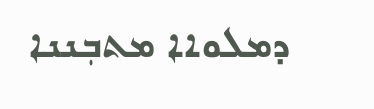ܕܡܠܘܐܐ ܡܬܒܼܢܢܐ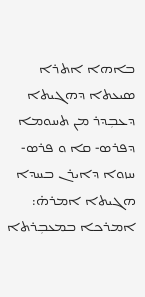ܒܐܗܐ ܐܬܪܐ
ܣܝܥܬܐ ܕܗܓܝܬܐ ܕܥܒܼܕܪ ܡܢ ܬܚܘܡܐ ܕܦܪܣ- ܩܐ ܘ ܦܪܣ- ܚܙܘܐ ܕܐܝܪܢ ܒܚܕܐ ܗܓܝܬܐ ܐܡܪܗ̇: ܐܡܪܟܐ ܒܡܥܒܼܪܬܐ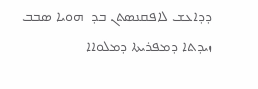ܕܕܐܥܫ ܠܐܦܩܢܣܬܢ ܒܕ  ܗܘܝܐ ܣܒܒ ܙܝܕܬܐ ܕܡܦܪܝܬܐ ܕܡܠܘܐܐ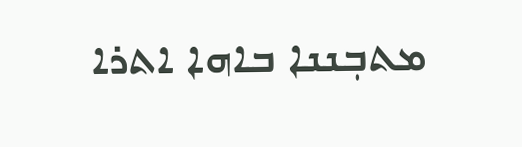ܡܬܒܼܢܢܐ ܒܐܗܐ ܐܬܪܐ